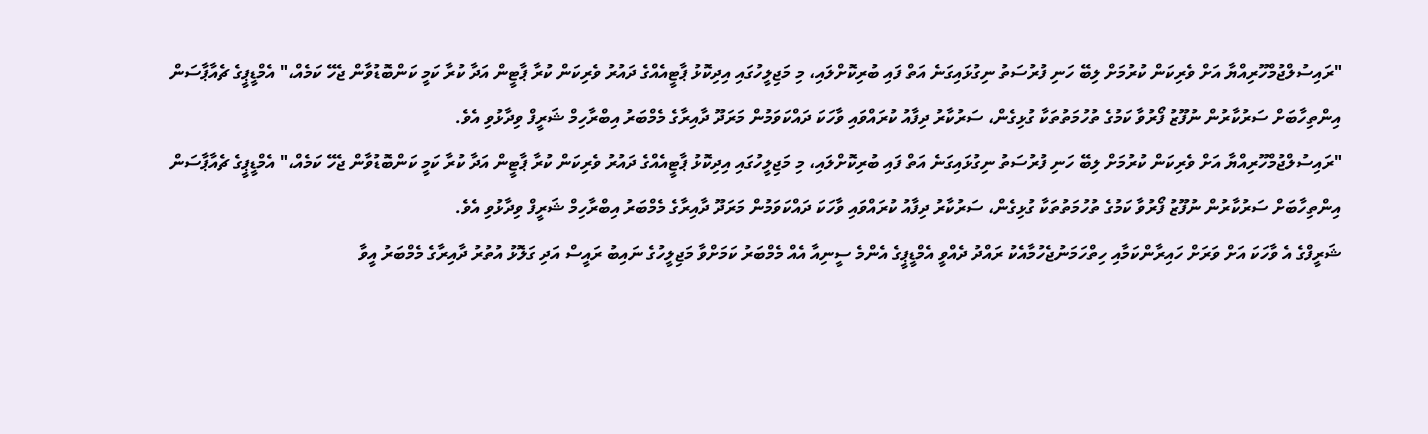"ރައިސުލްޖުމްހޫރިއްޔާ އަށް ވެރިކަން ކުރުމަށް ލިބޭ ހަނި ފުރުސަތު ނިގުޅައިގަނެ އަތް ފައި ބުރިކޮށްލައި، މި މަޖިލީހުގައި އިދިކޮޅު ޕާޓީއެއްގެ ދައުރު ވެރިކަން ކުރާ ޕާޓީން އަދާ ކުރާ ކަމީ ކަންބޮޑުވާން ޖެހޭ ކަމެއް،" އެމްޑީޕީގެ ޗެއާޕާސަން އިންތިހާބަށް ސަރުކާރުން ނުފޫޒު ފޯރުވާ ކަމުގެ ތުހުމަތުތަކާ ގުޅިގެން، ސަރުކާރު ދިފާއު ކުރައްވައި ވާހަކަ ދައްކަވަމުން މަރަދޫ ދާއިރާގެ މެމްބަރު އިބްރާހިމް ޝަރީފް ވިދާޅުވި އެވެ.
"ރައިސުލްޖުމްހޫރިއްޔާ އަށް ވެރިކަން ކުރުމަށް ލިބޭ ހަނި ފުރުސަތު ނިގުޅައިގަނެ އަތް ފައި ބުރިކޮށްލައި، މި މަޖިލީހުގައި އިދިކޮޅު ޕާޓީއެއްގެ ދައުރު ވެރިކަން ކުރާ ޕާޓީން އަދާ ކުރާ ކަމީ ކަންބޮޑުވާން ޖެހޭ ކަމެއް،" އެމްޑީޕީގެ ޗެއާޕާސަން އިންތިހާބަށް ސަރުކާރުން ނުފޫޒު ފޯރުވާ ކަމުގެ ތުހުމަތުތަކާ ގުޅިގެން، ސަރުކާރު ދިފާއު ކުރައްވައި ވާހަކަ ދައްކަވަމުން މަރަދޫ ދާއިރާގެ މެމްބަރު އިބްރާހިމް ޝަރީފް ވިދާޅުވި އެވެ.
ޝަރީފްގެ އެ ވާހަކަ އަށް ވަރަށް ހައިރާންކަމާއި ހިތްހަމަނުޖެހުމާއެކު ރައްދު ދެއްވީ އެމްޑީޕީގެ އެންމެ ސީނިއާ އެއް މެމްބަރު ކަމަށްވާ މަޖިލީހުގެ ނައިބު ރައީސް އަދި ގަލޮޅު އުތުރު ދާއިރާގެ މެމްބަރު އީވާ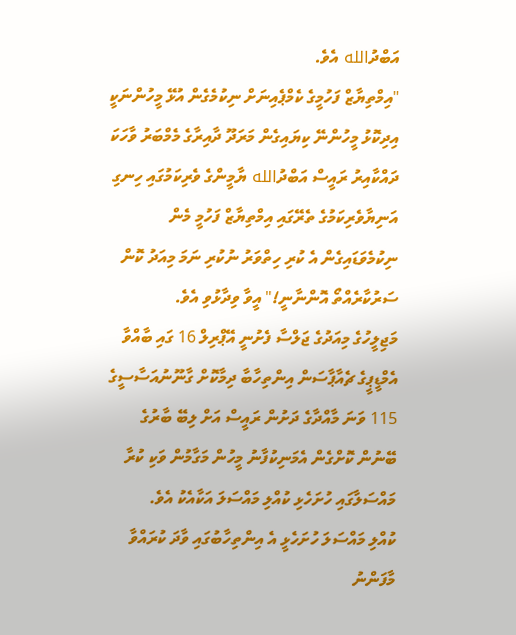އަބްދުالله އެވެ.
"އިމްތިޔާޒް ފަހުމީގެ ކެމްޕެއިނަށް ނިކުމެގެން އުޅޭ މީހުންނަކީ އިދިކޮޅު މީހުންނޭ ކިޔައިގެން މަރަދޫ ދާއިރާގެ މެމްބަރު ވާހަކަ ދައްކާއިރު ރައީސް އަބްދުالله ޔާމީންގެ ވެރިކަމުގައި ހިނގި އަނިޔާވެރިކަމުގެ ތެރޭގައި އިމްތިޔާޒް ފަހުމީ މެން ނިކުމެވަޑައިގެން އެ ކުރި ހިތްވަރު ނުކުރި ނަމަ މިއަދު ކޮން ސަރުކާރެއްތޯ އޮންނާނީ!" އީވާ ވިދާޅުވި އެވެ.
މަޖިލީހުގެ މިއަދުގެ ޖަލްސާ ފެށުނީ އޭޕްރިލް 16 ގައި ބާއްވާ އެމްޑީޕީގެ ޗެއާޕާސަން އިންތިހާބާ ދިމާކޮށް ގާނޫނުއަސާސީގެ 115 ވަނަ މާއްދާގެ ދަށުން ރައީސް އަށް ލިބޭ ބާރުގެ ބޭނުން ކޮށްގެން އެމަނިކުފާނު މީހުން މަގާމުން ވަކި ކުރާ މައްސަލާގައި ހުށަހެޅި ކުއްލި މައްސަލަ އަކާއެކު އެވެ.
ކުއްލި މައްސަލަ ހުށަހެޅީ އެ އިންތިހާބުގައި ވާދަ ކުރައްވާ މާފަންނު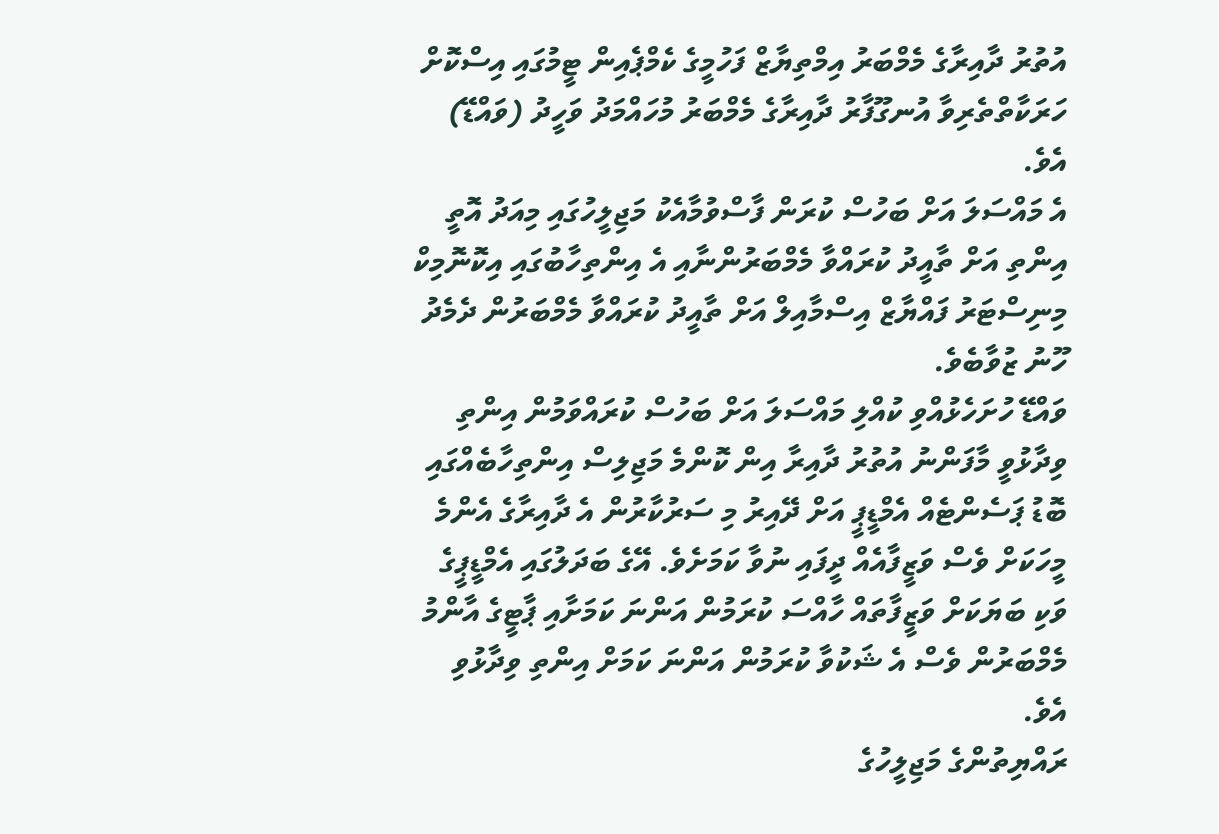އުތުރު ދާއިރާގެ މެމްބަރު އިމްތިޔާޒް ފަހުމީގެ ކެމްޕެއިން ޓީމުގައި އިސްކޮށް ހަރަކާތްތެރިވާ އުނގޫފާރު ދާއިރާގެ މެމްބަރު މުހައްމަދު ވަހީދު (ވައްޑޭ) އެވެ.
އެ މައްސަލަ އަށް ބަހުސް ކުރަން ފާސްވުމާއެކު މަޖިލީހުގައި މިއަދު އޮތީ އިންތި އަށް ތާއީދު ކުރައްވާ މެމްބަރުންނާއި އެ އިންތިހާބުގައި އިކޮނޮމިކް މިނިސްޓަރު ފައްޔާޒް އިސްމާއިލް އަށް ތާއީދު ކުރައްވާ މެމްބަރުން ދެމެދު ހޫނު ޒުވާބެވެ.
ވައްޑޭ ހުށަހެޅުއްވި ކުއްލި މައްސަލަ އަށް ބަހުސް ކުރައްވަމުން އިންތި ވިދާޅުވީ މާފަންނު އުތުރު ދާއިރާ އިން ކޮންމެ މަޖިލިސް އިންތިހާބެއްގައި ބޮޑު ޕަސެންޓެއް އެމްޑީޕީ އަށް ދޭއިރު މި ސަރުކާރުން އެ ދާއިރާގެ އެންމެ މީހަކަށް ވެސް ވަޒީފާއެއް ދީފައި ނުވާ ކަމަށެވެ. އޭގެ ބަދަލުގައި އެމްޑީޕީގެ ވަކި ބަޔަކަށް ވަޒީފާތައް ހާއްސަ ކުރަމުން އަންނަ ކަމަށާއި ޕާޓީގެ އާންމު މެމްބަރުން ވެސް އެ ޝަކުވާ ކުރަމުން އަންނަ ކަމަށް އިންތި ވިދާޅުވި އެވެ.
ރައްޔިތުންގެ މަޖިލީހުގެ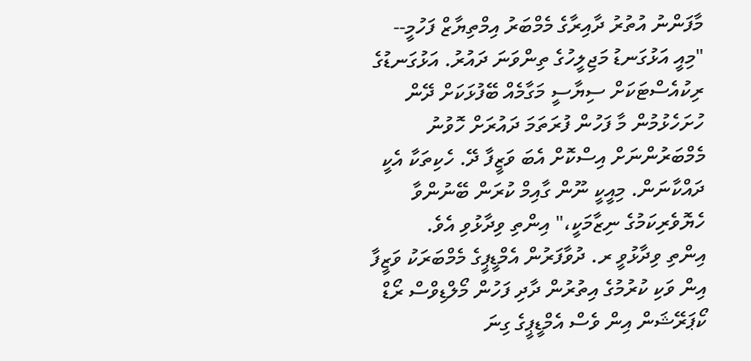މާފަންނު އުތުރު ދާއިރާގެ މެމްބަރު އިމްތިޔާޒް ފަހުމީ--
"މިއީ އަޅުގަނޑު މަޖިލީހުގެ ތިންވަނަ ދައުރު. އަޅުގަނޑުގެ ރިކުއެސްޓަކަށް ސިޔާސީ މަގާމެއް ބޭފުޅަކަށް ދޭން ހުށަހެޅުމުން މާ ފަހުން ފުރަތަމަ ދައުރަށް ހޮވުނު މެމްބަރުންނަށް އިސްކޮށް އެބަ ވަޒީފާ ދޭ. ހެކިތަކާ އެކީ ދައްކާނަން. މިއީކީ ނޫން ގާއިމް ކުރަން ބޭނުންވާ ހެޔޮވެރިކަމުގެ ނިޒާމަކީ،" އިންތި ވިދާޅުވި އެވެ.
އިންތި ވިދާޅުވީ ރ. ދުވާފަރުން އެމްޑީޕީގެ މެމްބަރަކު ވަޒީފާ އިން ވަކި ކުރުމުގެ އިތުރުން ދާދި ފަހުން މޯލްޑިވްސް ރޯޑް ކޯޕަރޭޝަން އިން ވެސް އެމްޑީޕީގެ ގިނަ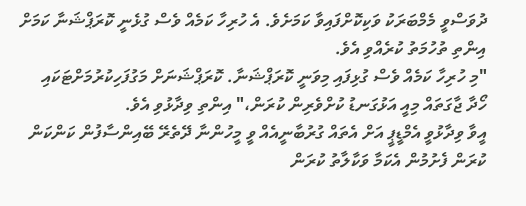ދުވަސްވީ މެމްބަރަކު ވަކިކޮށްފައިވާ ކަމަށެވެ. އެ ހުރިހާ ކަމެއް ވެސް ގުޅެނީ ކޮރަޕްޝަނާ ކަމަށް އިންތި ތުހުމަތު ކުރެއްވި އެވެ.
"މި ހުރިހާ ކަމެއް ވެސް ގުޅިފައި މިވަނީ ކޮރަޕްޝަނާ. ކޮރަޕްޝަނަށް މަގުފަހިކުރުމަށްޓަކައި ހޯދާ ޖާގަތައް މިއީ އަޅުގަނޑު ކުށްވެރިން ކުރަން،" އިންތި ވިދާޅުވި އެވެ.
އީވާ ވިދާޅުވީ އެމްޑީޕީ އަށް އެތައް ގުރުބާނީއެއް ވީ މީހުންނާ ދޭތެރޭ ބޭއިންސާފުން ކަންކަން ކުރަން ފެށުމުން އެކަމާ ވަކާލާތު ކުރަން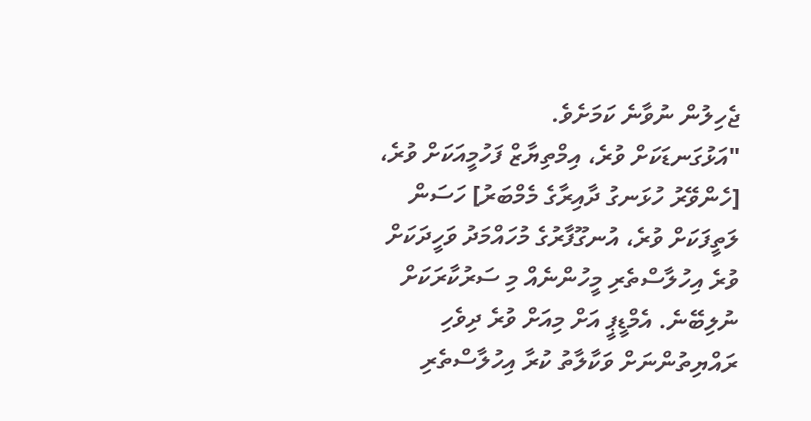ޖެހިލުން ނުވާނެ ކަމަށެވެ.
"އަޅުގަނޑަކަށް ވުރެ، އިމްތިޔާޒް ފަހުމީއަކަށް ވުރެ، [ހެންވޭރު ހުޅަނގު ދާއިރާގެ މެމްބަރު] ހަސަން ލަތީފަކަށް ވުރެ، އުނގޫފާރުގެ މުހައްމަދު ވަހީދަކަށް ވުރެ އިހުލާސްތެރި މީހުންނެއް މި ސަރުކާރަކަށް ނުލިބޭނެ. އެމްޑީޕީ އަށް މިއަށް ވުރެ ދިވެހި ރައްޔިތުންނަށް ވަކާލާތު ކުރާ އިހުލާސްތެރި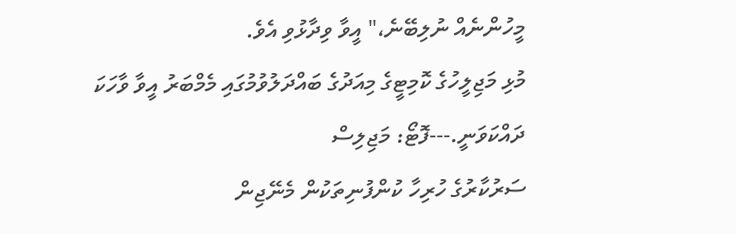މީހުންނެއް ނުލިބޭނެ،" އީވާ ވިދާޅުވި އެވެ.
މުޅި މަޖިލީހުގެ ކޮމިޓީގެ މިއަދުގެ ބައްދަލުވުމުގައި މެމްބަރު އީވާ ވާހަކަ ދައްކަވަނީ.---ފޮޓޯ: މަޖިލިސް
ސަރުކާރުގެ ހުރިހާ ކުންފުނިތަކުން މެނޭޖިން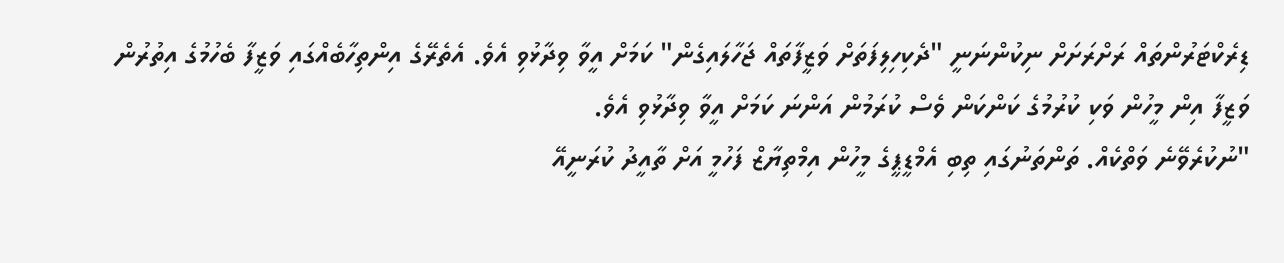ޑިރެކްޓަރުންތައް ރަށްރަށަށް ނިކުންނަނީ "ދެކިހިލިފަތަށް ވަޒީފާތައް ޖަހާލައިގެން" ކަމަށް އީވާ ވިދާޅުވި އެވެ. އެތެރޭގެ އިންތިހާބެއްގައި ވަޒީފާ ބެހުމުގެ އިތުރުން ވަޒީފާ އިން މީހުން ވަކި ކުރުމުގެ ކަންކަން ވެސް ކުރަމުން އަންނަ ކަމަށް އީވާ ވިދާޅުވި އެވެ.
"ނުކުރެވޭނެ ވަތްކެއް. ތަންތަނުގައި ތިބި އެމްޑީޕީގެ މީހުން އިމްތިޔާޒް ފަހުމީ އަށް ތާއީދު ކުރަނީއޭ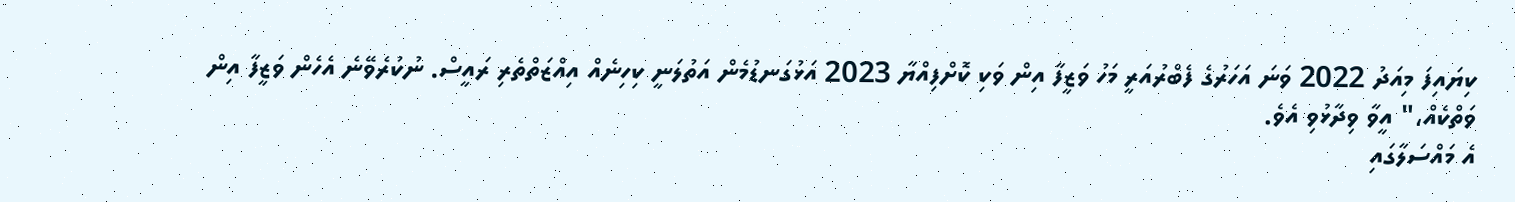ކިޔައިފަ މިއަދު 2022 ވަނަ އަހަރުގެ ފެބްރުއަރީ މަހު ވަޒީފާ އިން ވަކި ކޮށްފިއްޔާ 2023 އަޅުގަނޑުމެން އަތުލަނީ ކިހިނެއް އިއްޒަތްތެރި ރައީސް. ނުކުރެވޭނެ އެހެން ވަޒީފާ އިން ވަތްކެއް،" އީވާ ވިދާޅުވި އެވެ.
އެ މައްސަލާގައި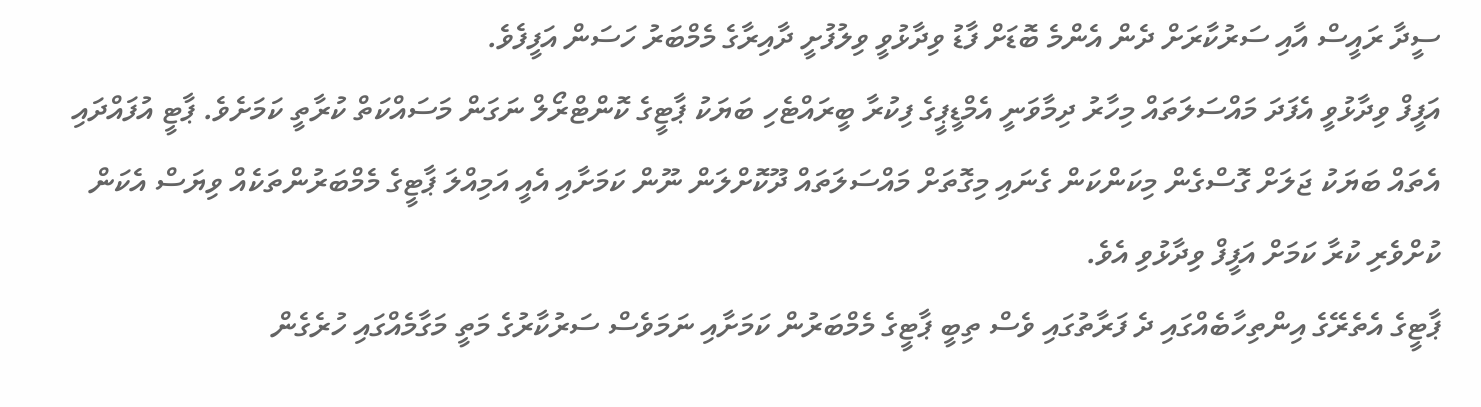ސީދާ ރައީސް އާއި ސަރުކާރަށް ދެން އެންމެ ބޮޑަށް ފާޑު ވިދާޅުވީ ވިލުފުށީ ދާއިރާގެ މެމްބަރު ހަސަން އަފީފެވެ.
އަފީފް ވިދާޅުވީ އެފަދަ މައްސަލަތައް މިހާރު ދިމާވަނީ އެމްޑީޕީގެ ފިކުރާ ބީރައްޓެހި ބަޔަކު ޕާޓީގެ ކޮންޓްރޯލް ނަގަން މަސައްކަތް ކުރާތީ ކަމަށެވެ. ޕާޓީ އުފައްދައި އެތައް ބަޔަކު ޖަލަށް ގޮސްގެން މިކަންކަން ގެނައި މިގޮތަށް މައްސަލަތައް ދޫކޮށްލަން ނޫން ކަމަށާއި އެއީ އަމިއްލަ ޕާޓީގެ މެމްބަރުންތަކެއް ވިޔަސް އެކަން ކުށްވެރި ކުރާ ކަމަށް އަފީފް ވިދާޅުވި އެވެ.
ޕާޓީގެ އެތެރޭގެ އިންތިހާބެއްގައި ދެ ފަރާތުގައި ވެސް ތިބީ ޕާޓީގެ މެމްބަރުން ކަމަށާއި ނަމަވެސް ސަރުކާރުގެ މަތީ މަގާމެއްގައި ހުރެގެން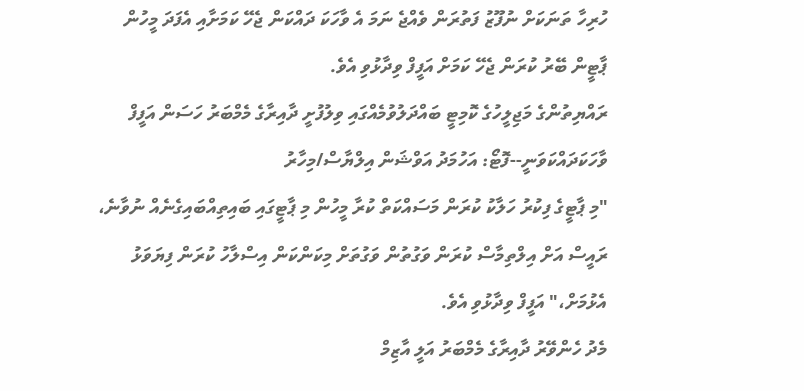ހުރިހާ ތަނަކަށް ނުފޫޒު ފަތުރަން ވެއްޖެ ނަމަ އެ ވާހަކަ ދައްކަން ޖެހޭ ކަމަށާއި އެފަދަ މީހުން ޕާޓީން ބޭރު ކުރަން ޖެހޭ ކަމަށް އަފީފް ވިދާޅުވި އެވެ.
ރައްޔިތުންގެ މަޖިލީހުގެ ކޮމިޓީ ބައްދަލުވުމެއްގައި ވިލުފުށީ ދާއިރާގެ މެމްބަރު ހަސަން އަފީފް ވާހަކަދައްކަވަނީ--ފޮޓޯ: އަހުމަދު އަވްޝަން އިލްޔާސް/މިހާރު
"މި ޕާޓީގެ ފިކުރު ހަލާކު ކުރަން މަސައްކަތް ކުރާ މީހުން މި ޕާޓީގައި ބައިތިއްބައިގެނެއް ނުވާނެ، ރައީސް އަށް އިލްތިމާސް ކުރަން ވަގުތުން ވަގުތަށް މިކަންކަން އިސްލާހު ކުރަން ފިޔަވަޅު އެޅުމަށް،" އަފީފް ވިދާޅުވި އެވެ.
މެދު ހެންވޭރު ދާއިރާގެ މެމްބަރު އަލީ އާޒިމް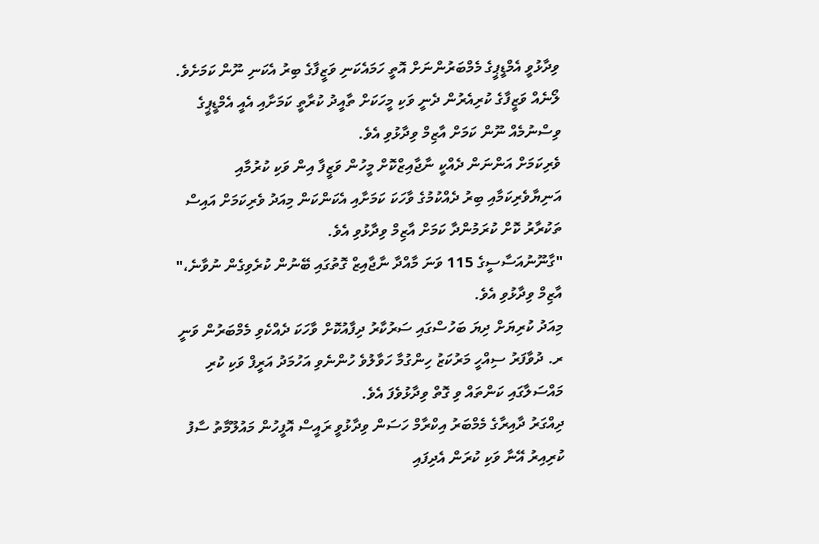ވިދާޅުވީ އެމްޑީޕީގެ މެމްބަރުންނަށް އޮތީ ހަމައެކަނި ވަޒީފާގެ ބިރު އެކަނި ނޫން ކަމަށެވެ. ލޯނެއް ވަޒީފާގެ ކުރިއެރުން ދެނީ ވަކި މީހަކަށް ތާއީދު ކުރާތީ ކަމަށާއި އެއީ އެމްޑީޕީގެ ވިސްނުމެއް ނޫން ކަމަށް އާޒިމް ވިދާޅުވި އެވެ.
ވެރިކަމަށް އަންނަން ދެއްކީ ނާޖާއިޒްކޮށް މީހުން ވަޒީފާ އިން ވަކި ކުރުމާއި އަނިޔާވެރިކަމާއި ބިރު ދެއްކުމުގެ ވާހަކަ ކަމަށާއި އެކަންކަން މިއަދު ވެރިކަމަށް އައިސް ތަކުރާރު ކޮށް ކުރަމުންދާ ކަމަށް އާޒިމް ވިދާޅުވި އެވެ.
"ގާނޫނުއަސާސީގެ 115 ވަނަ މާއްދާ ނާޖާއިޒް ގޮތުގައި ބޭނުން ކުރެވިގެން ނުވާނެ،" އާޒިމް ވިދާޅުވި އެވެ.
މިއަދު ކުރިޔަށް ދިޔަ ބަހުސްގައި ސަރުކާރު ދިފާއުކޮށް ވާހަކަ ދެއްކެވި މެމްބަރުން ވަނީ ރ. ދުވާފަރު ސިއްހީ މަރުކަޒު ހިންގުމާ ހަވާލުވެ ހުންނެވި އަހުމަދު އަރީފް ވަކި ކުރި މައްސަލާގައި ކަންތައް ވި ގޮތް ވިދާޅުވެފަ އެވެ.
ދިއްގަރު ދާއިރާގެ މެމްބަރު އިކްރާމް ހަސަން ވިދާޅުވީ ރައީސް އޮފީހުން މައުލޫމާތު ސާފު ކުރިއިރު އޭނާ ވަކި ކުރަން އެދިފައި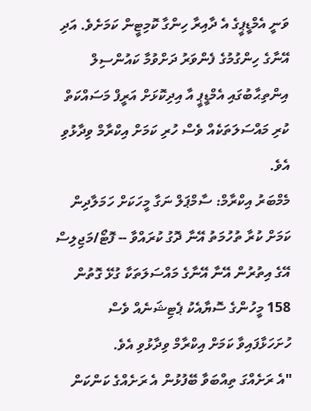ވަނީ އެމްޑީޕީގެ އެ ދާއިރާ ހިންގާ ކޮމިޓީން ކަމަށެވެ. އަދި އޭނާގެ ހިންގުމުގެ ފެންވަރު ދަށްވުމާ ކައުންސިލް އިންތިޙާބުގައި އެމްޑީޕީ އާ އިދިކޮޅަށް އަރީފް މަސައްކަތް ކުރި މައްސަލަތަކެއް ވެސް ހުރި ކަމަށް އިކްރާމް ވިދާޅުވި އެވެ.
މެމްބަރު އިކްރާމް: ސާމްޕަލް ނަގާ މީހަކަށް ހަމަލާދިން ކަމަށް ކުރާ ތުހުމަތު އޭނާ ދޮގު ކުރައްވާ -- ފޮޓޯ/މަޖިލިސް
އޭގެ އިތުރުން އޭނާ އޭނާގެ މައްސަލަތަކާ ގުޅޭ ގޮތުން 158 މީހުންގެ ސޮޔާއެކު ޕެޓިޝަނެއް ވެސް ހުށަހަޅާފައިވާ ކަމަށް އިކްރާމް ވިދާޅުވި އެވެ.
"އެ ރަށެއްގަ ތިއްބަވާ ބޭފުޅުން އެ ރަށެއްގެ ކަންކަން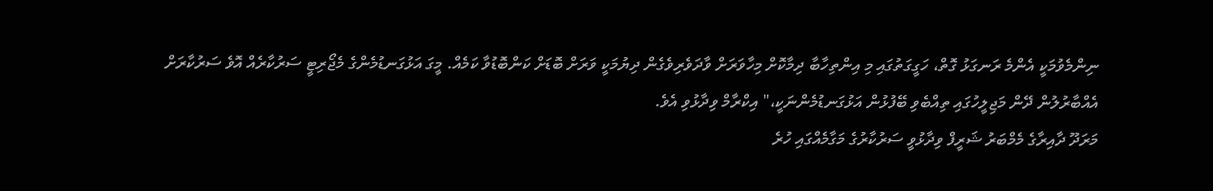ނިންމެވުމަކީ އެންމެ ރަނގަޅު ގޮތް، ހަގީގަތުގައި މި އިންތިހާބާ ދިމާކޮށް މިހާވަރަށް ވާދަވެރިވެގެން ދިޔުމަކީ ވަރަށް ބޮޑަށް ކަންބޮޑުވާ ކަމެއް. މީގަ އަޅުގަނޑުމެންގެ މެޖޯރިޓީ ސަރުކާރެއް އޮވެ ސަރުކާރަށް އެއްބާރުލުން ދޭން މަޖިލީހުގައި ތިއްބެވި ބޭފުޅުން އަޅުގަނޑުމެންނަކީ،" އިކްރާމް ވިދާޅުވި އެވެ.
މަރަދޫ ދާއިރާގެ މެމްބަރު ޝަރީފް ވިދާޅުވީ ސަރުކާރުގެ މަގާމެއްގައި ހުރެ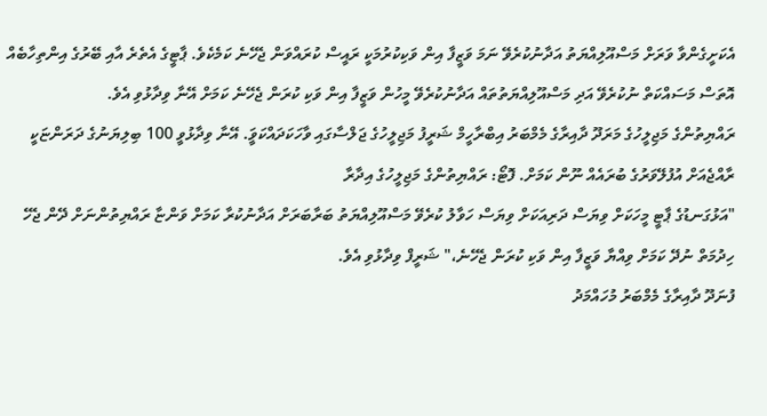އެކަށީގެންވާ ވަރަށް މަސްއޫލިއްޔަތު އަދާނުކުރެވޭ ނަމަ ވަޒީފާ އިން ވަކިކުރުމަކީ ރައީސް ކުރައްވަން ޖެހޭނެ ކަމެކެވެ. ޕާޓީގެ އެތެރެ އާއި ބޭރުގެ އިންތިހާބެއް އޮތަސް މަސައްކަތް ނުކުރެވޭ އަދި މަސްއޫލިއްޔަތުތައް އަދާނުކުރެވޭ މީހުން ވަޒީފާ އިން ވަކި ކުރަން ޖެހޭނެ ކަމަށް އޭނާ ވިދާޅުވި އެވެ.
ރައްޔިތުންގެ މަޖިލީހުގެ މަރަދޫ ދާއިރާގެ މެމްބަރު އިބްރާހީމް ޝަރީފު މަޖިލީހުގެ ޖަލްސާގައި ވާހަކަދައްކަވަީ. އޭނާ ވިދާޅުވީ 100 ބިލިޔަނުގެ ދަރަންޏަކީ ރާއްޖެއަށް އުފުލޭވަރުގެ ބުރައެއް ނޫން ކަމަށް. ފޮޓޯ: ރައްޔިތުންގެ މަޖިލީހުގެ އިދާރާ
"އަޅުގަނޑުގެ ޕާޓީ މީހަކަށް ވިޔަސް ދަރިއަކަށް ވިޔަސް ހަވާލު ކުރެވޭ މަސްއޫލިއްޔަތު ބަރާބަރަށް އަދާނުކުރާ ކަމަށް ވަންޏާ ރައްޔިތުންނަށް ދޭން ޖެހޭ ހިދުމަތް ނުދޭ ކަމަށް ވިއްޔާ ވަޒީފާ އިން ވަކި ކުރަން ޖެހޭނެ،" ޝަރީފް ވިދާޅުވި އެވެ.
ފުނަދޫ ދާއިރާގެ މެމްބަރު މުހައްމަދު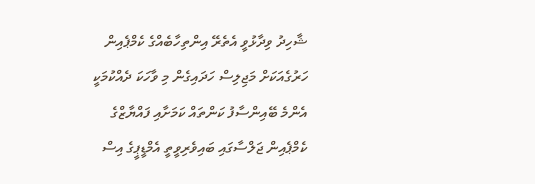ޝާހިދު ވިދާޅުވީ އެތެރޭ އިންތިހާބެއްގެ ކެމްޕެއިން ހަރުގެއަކަށް މަޖިލިސް ހަދައިގެން މި ވާހަކަ ދެއްކުމަކީ އެންމެ ބޭއިންސާފު ކަންތައް ކަމަށާއި ފައްޔާޒްގެ ކެމްޕެއިން ޖަލްސާގައި ބައިވެރިވީތީ އެމްޑީޕީގެ އިސް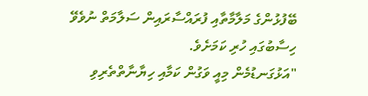ބޭފުޅުންގެ މަލާމާތާއި ފުރައްސާރައިން ސަލާމަތް ނުވެވޭ ހިސާބުގައި ހުރި ކަމަށެވެ.
"އަޅުގަނޑުމެން މިއީ ވަގުން ކަމާއި ހިޔާނާތްތެރިވި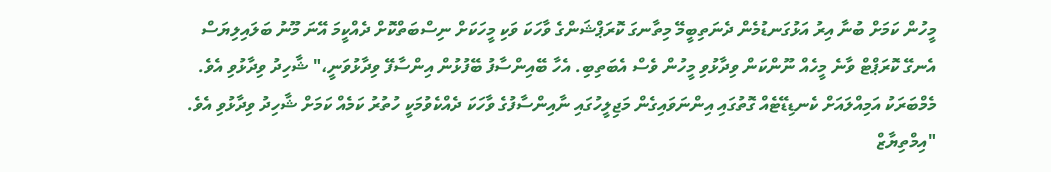މީހުން ކަމަށް ބުނާ އިރު އަޅުގަނޑުމެން ދެނަތިބީމޭ މިތާނގަ ކޮރަޕްޝަންގެ ވާހަކަ ވަކި މީހަކަށް ނިސްބަތްކޮށް ދެއްކީމަ އޭނަ މޫނު ބަލައިލިޔަސް އެނގޭ ކޮރަޕްޓް ވާނެ މީހެއް ނޫންކަން ވިދާޅުވި މީހުން ވެސް އެބަތިބި. އެހާ ބޭއިންސާފު ބޭފުޅުން އިންސާފޭ ވިދާޅުވަނީ،" ޝާހިދު ވިދާޅުވި އެވެ.
މެމްބަރަކު އަމިއްލައަށް ކެނޑިޑޭޓެއް ގޮތުގައި އިންނަވައިގެން މަޖިލީހުގައި ނާއިންސާފުގެ ވާހަކަ ދެއްކެވުމަކީ ހުތުރު ކަމެއް ކަމަށް ޝާހިދު ވިދާޅުވި އެވެ.
"އިމްތިޔާޒް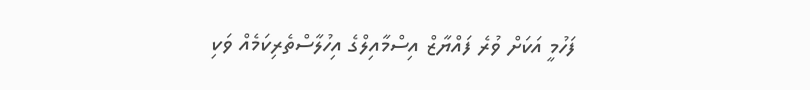ފަހުމީ އަކަށް ވުރެ ފައްޔާޒް އިސްމާއިލްގެ އިހުލާސްތެރިކަމެއް ވަކި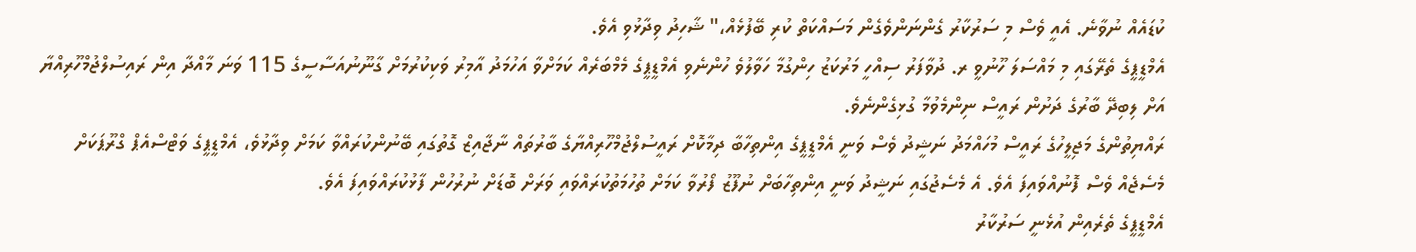ކުޑައެއް ނުވާނެ. އެއީ ވެސް މި ސަރުކާރު ގެންނަންވެގެން މަސައްކަތް ކުރި ބޭފުޅެއް،" ޝާހިދު ވިދާޅުވި އެވެ.
އެމްޑީޕީގެ ތެރޭގައި މި މައްސަލަ ހޫނުވީ ރ. ދުވާފަރު ސިއްހީ މަރުކަޒު ހިންގުމާ ހަވާލުވެ ހުންނެވި އެމްޑީޕީގެ މެމްބަރެއް ކަމަށްވާ އަހުމަދު އާމިރު ވަކިކުރުމަށް ގާނޫނުއަސާސީގެ 115 ވަނަ މާއްދާ އިން ރައިސުލްޖުމްހޫރިއްޔާ އަށް ލިބިދޭ ބާރުގެ ދަށުން ރައީސް ނިންމެވުމާ ގުޅިގެންނެވެ.
ރައްޔިތުންގެ މަޖިލީހުގެ ރައީސް މުހައްމަދު ނަޝީދު ވެސް ވަނީ އެމްޑީޕީގެ އިންތިހާބާ ދިމާކޮށް ރައީސުލްޖުމްހޫރިއްޔާގެ ބާރުތައް ނާޖާއިޒް ގޮތުގައި ބޭނުންކުރައްވާ ކަމަށް ވިދާޅުވެ، އެމްޑީޕީގެ ވަޓްސްއެޕް ގްރޫޕަކަށް މެސެޖެއް ވެސް ފޮނުއްވައިފަ އެވެ. އެ މެސެޖުގައި ނަޝީދު ވަނީ އިންތިހާބަށް ނުފޫޒު ފޯރުވާ ކަމަށް ތުހުމަތުކުރައްވައި ވަރަށް ބޮޑަށް ނުރުހުން ފާޅުކުރައްވައިފަ އެވެ.
އެމްޑީޕީގެ ތެރެއިން އުޅެނީ ސަރުކާރު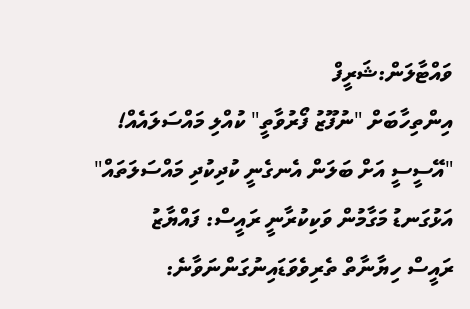ވައްޓާލަން:ޝަރީފް
އިންތިހާބަށް "ނުފޫޒު ފޯރުވާތީ" ކުއްލި މައްސަލައެއް!
"އޭސީސީ އަށް ބަލަން އެނގެނީ ކުދިކުދި މައްސަލަތައް"
އަޅުގަނޑު މަގާމުން ވަކިކުރާނީ ރައީސް: ފައްޔާޒު
ރައީސް ހިޔާނާތް ތެރިވެވަޑައިނުގަންނަވާނެ: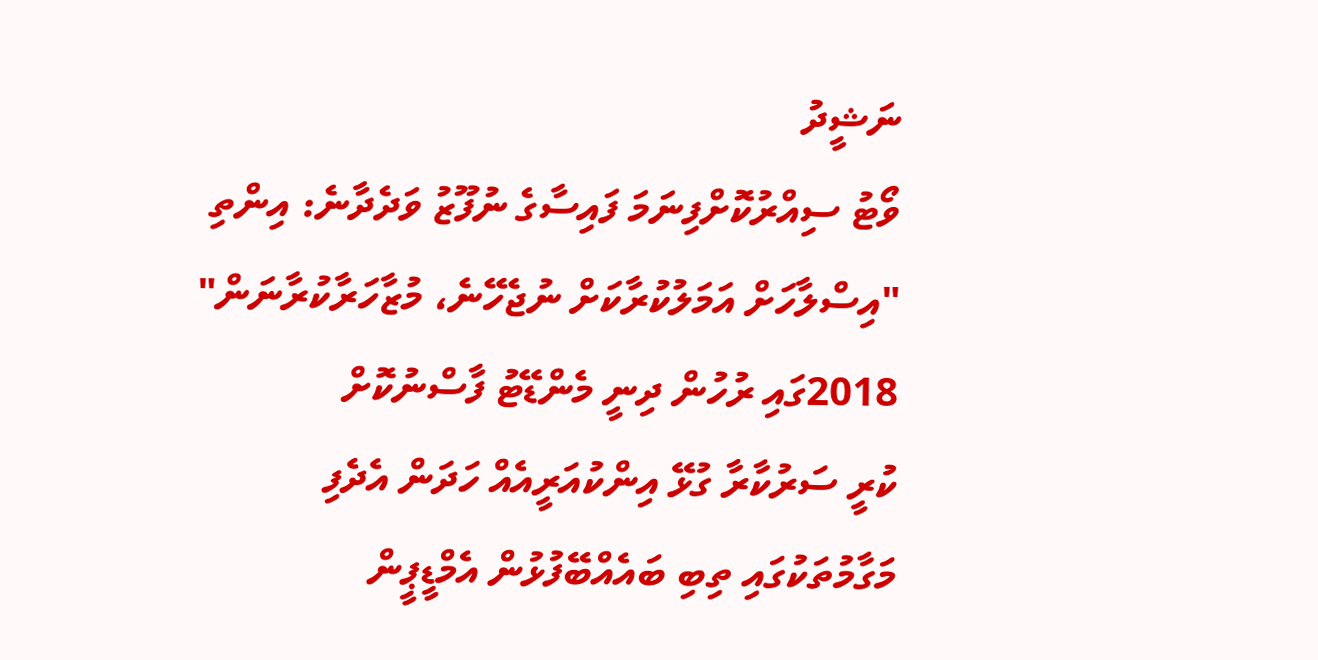ނަޝީދު
ވޯޓު ސިއްރުކޮށްފިނަމަ ފައިސާގެ ނުފޫޒު ވަދެދާނެ: އިންތި
"އިސްލާހަށް އަމަލުކުރާކަށް ނުޖެހޭނެ، މުޒާހަރާކުރާނަން"
2018ގައި ރުހުން ދިނީ މެންޑޭޓު ފާސްނުކޮށް
ކުރީ ސަރުކާރާ ގުޅޭ އިންކުއަރީއެއް ހަދަން އެދެފި
މަގާމުތަކުގައި ތިބި ބައެއްބޭފުޅުން އެމްޑީޕީން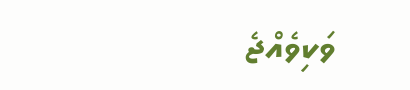ވަކިވެއްޖެ